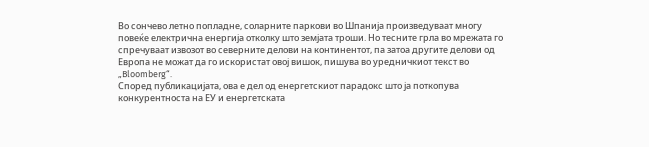Во сончево летно попладне, соларните паркови во Шпанија произведуваат многу повеќе електрична енергија отколку што земјата троши. Но тесните грла во мрежата го спречуваат извозот во северните делови на континентот, па затоа другите делови од Европа не можат да го искористат овој вишок, пишува во уредничкиот текст во „Bloomberg“.
Според публикацијата, ова е дел од енергетскиот парадокс што ја поткопува конкурентноста на ЕУ и енергетската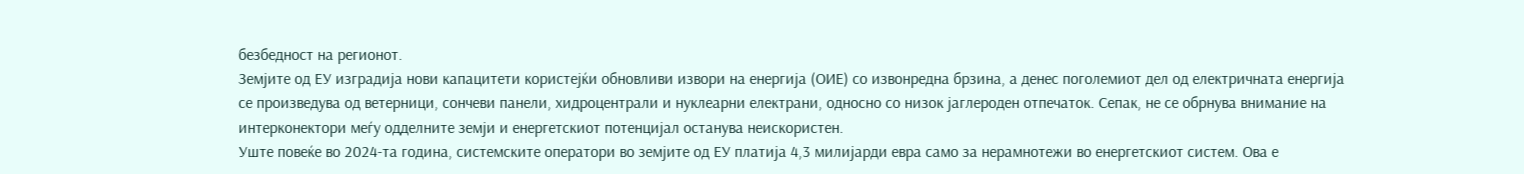безбедност на регионот.
Земјите од ЕУ изградија нови капацитети користејќи обновливи извори на енергија (ОИЕ) со извонредна брзина, а денес поголемиот дел од електричната енергија се произведува од ветерници, сончеви панели, хидроцентрали и нуклеарни електрани, односно со низок јаглероден отпечаток. Сепак, не се обрнува внимание на интерконектори меѓу одделните земји и енергетскиот потенцијал останува неискористен.
Уште повеќе во 2024-та година, системските оператори во земјите од ЕУ платија 4,3 милијарди евра само за нерамнотежи во енергетскиот систем. Ова е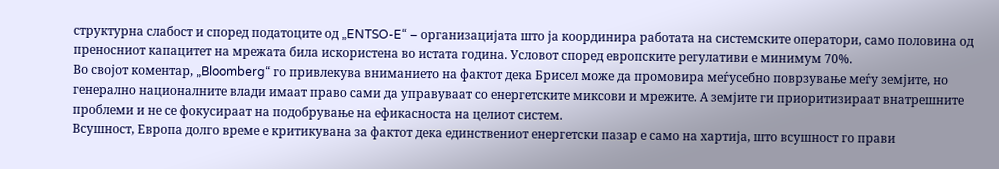структурна слабост и според податоците од „ENTSO-E“ – организацијата што ја координира работата на системските оператори, само половина од преносниот капацитет на мрежата била искористена во истата година. Условот според европските регулативи е минимум 70%.
Во својот коментар, „Bloomberg“ го привлекува вниманието на фактот дека Брисел може да промовира меѓусебно поврзување меѓу земјите, но генерално националните влади имаат право сами да управуваат со енергетските миксови и мрежите. А земјите ги приоритизираат внатрешните проблеми и не се фокусираат на подобрување на ефикасноста на целиот систем.
Всушност, Европа долго време е критикувана за фактот дека единствениот енергетски пазар е само на хартија, што всушност го прави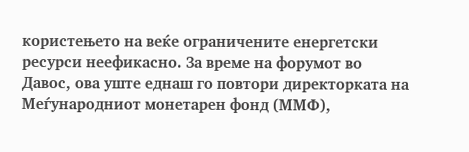користењето на веќе ограничените енергетски ресурси неефикасно. За време на форумот во Давос, ова уште еднаш го повтори директорката на Меѓународниот монетарен фонд (ММФ),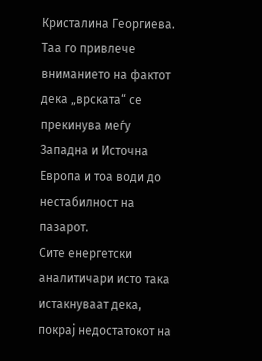Кристалина Георгиева. Таа го привлече вниманието на фактот дека „врската“ се прекинува меѓу Западна и Источна Европа и тоа води до нестабилност на пазарот.
Сите енергетски аналитичари исто така истакнуваат дека, покрај недостатокот на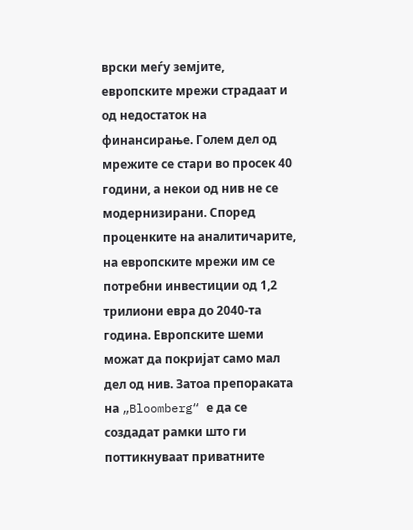врски меѓу земјите, европските мрежи страдаат и од недостаток на финансирање. Голем дел од мрежите се стари во просек 40 години, а некои од нив не се модернизирани. Според проценките на аналитичарите, на европските мрежи им се потребни инвестиции од 1,2 трилиони евра до 2040-та година. Европските шеми можат да покријат само мал дел од нив. Затоа препораката на „Bloomberg“ е да се создадат рамки што ги поттикнуваат приватните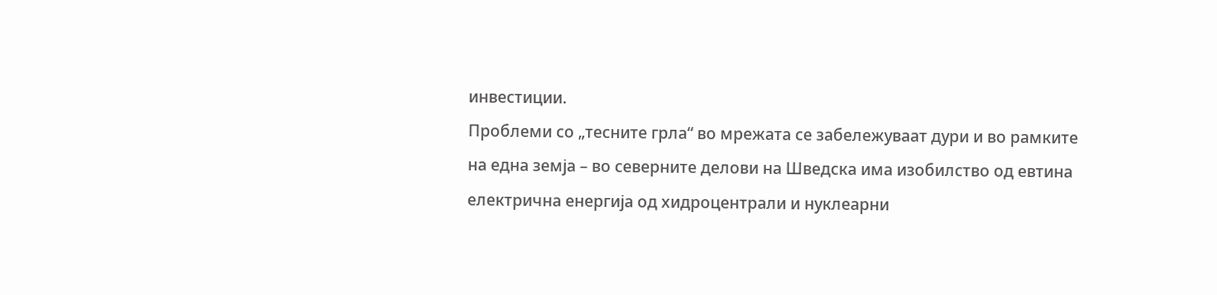инвестиции.
Проблеми со „тесните грла“ во мрежата се забележуваат дури и во рамките на една земја – во северните делови на Шведска има изобилство од евтина електрична енергија од хидроцентрали и нуклеарни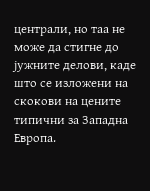централи, но таа не може да стигне до јужните делови, каде што се изложени на скокови на цените типични за Западна Европа.